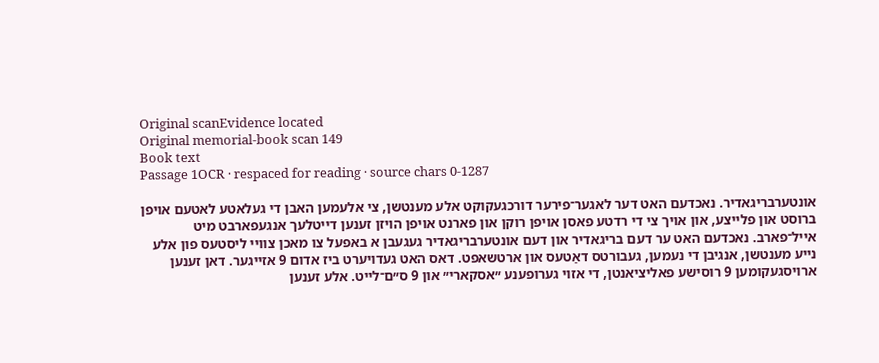Original scanEvidence located
Original memorial-book scan 149
Book text
Passage 1OCR · respaced for reading · source chars 0-1287

אונטערבריגאדיר. נאכדעם האט דער לאגער־פירער דורכגעקוקט אלע מענטשן, צי אלעמען האבן די געלאטע לאטעם אויפן ברוסט און פלייצע, און אויך צי די רדטע פאסן אויפן רוקן און פארנט אויפן הויזן זענען דייטלעך אנגעפארבט מיט אייל־פארב. נאכדעם האט ער דעם בריגאדיר און דעם אונטערבריגאדיר געגעבן א באפעל צו מאכן צוויי ליסטעס פון אלע נייע מענטשן, אנגיבן די נעמען, געבורטס דאַטעס און ארטשאפט. דאס האט געדויערט ביז אדום 9 אזייגער. דאן זענען ארויסגעקומען 9 רוסישע פאליציאנטן, די אזוי גערופענע ״אסקארי״ און 9 ס״ם־לייט. אלע זענען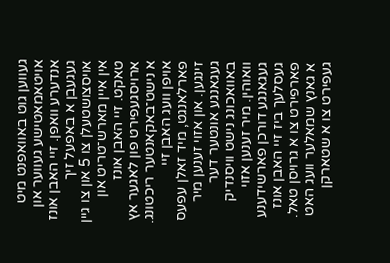געווען גוט באוואפנט מיט אויטאמאטישע געווער און אנדערע וואפן. זיי האבן אונז געגעבן א באפעל זיך אויסצושטעלן צו 5 און צו גיין אין איין מארש־טריט און טאקט. זיי האבן אונז ארויסגעפירט פון לאגער אץ א נישט־באקאנטער ריכטונג. אויפן וועג האבן זיי פארלאנגט, מיד זאלן עפעס זינגען. און אזוי זענען מיר געגאנגע אונטער דער באוואכונג נישט וויסנדיק וואוהין. מיר זענען אזוי געגאנגע דורכן פארשידענע געסלעך ביז זיי האבן אונז פארפירט צו א גרויסן טאל. א גאנץ שמאלער וועג האט געפירט צו א שטארקן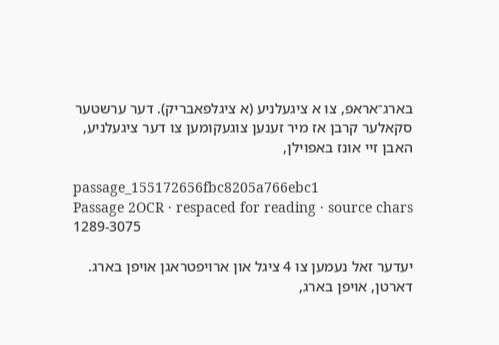בארג־אראפ, צו א ציגעלניע (א ציגלפאבריק). דער ערשטער סקאלער קרבן אז מיר זענען צוגעקומען צו דער ציגעלניע, האבן זיי אונז באפוילן,

passage_155172656fbc8205a766ebc1
Passage 2OCR · respaced for reading · source chars 1289-3075

יעדער זאל נעמען צו 4 ציגל און ארויפטראגן אויפן בארג. דארטן, אויפן בארג,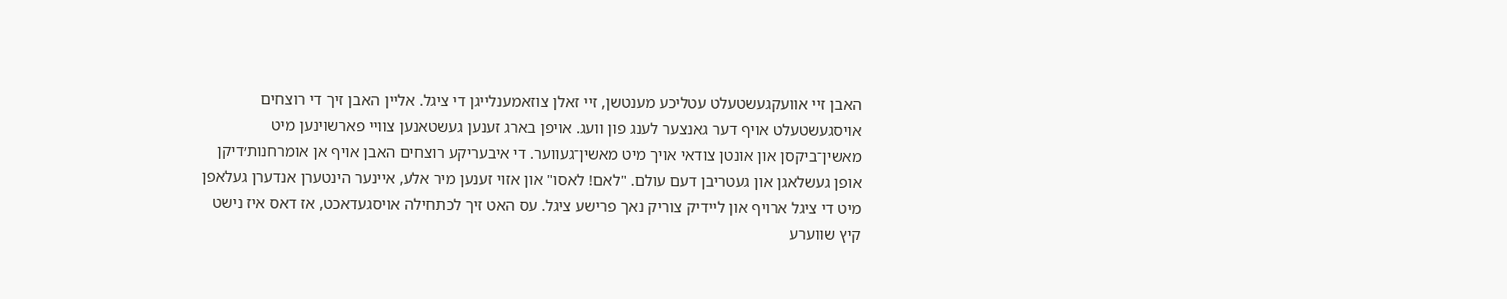האבן זיי אוועקגעשטעלט עטליכע מענטשן, זיי זאלן צוזאמענלייגן די ציגל. אליין האבן זיך די רוצחים אויסגעשטעלט אויף דער גאנצער לענג פון וועג. אויפן בארג זענען געשטאנען צוויי פארשוינען מיט מאשין־ביקסן און אונטן צודאי אויך מיט מאשין־געווער. די איבעריקע רוצחים האבן אויף אן אומרחנות׳דיקן אופן געשלאגן און געטריבן דעם עולם. "לאם! לאסו" און אזוי זענען מיר אלע, איינער הינטערן אנדערן געלאפן מיט די ציגל ארויף און ליידיק צוריק נאך פרישע ציגל. עס האט זיך לכתחילה אויסגעדאכט, אז דאס איז נישט קיץ שווערע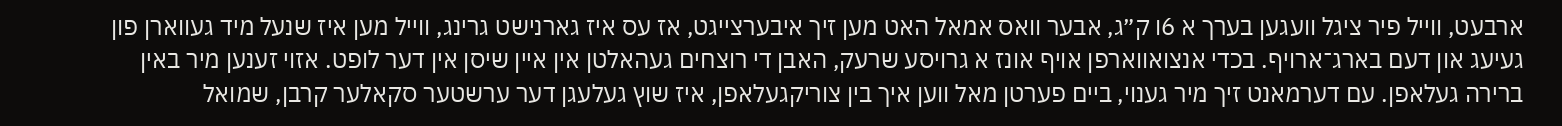ארבעט, ווייל פיר ציגל וועגען בערך א 6ו ק״ג, אבער וואס אמאל האט מען זיך איבערצייגט, אז עס איז גארנישט גרינג, ווייל מען איז שנעל מיד געווארן פון געיעג און דעם בארג־ארויף. בכדי אנצואווארפן אויף אונז א גרויסע שרעק, האבן די רוצחים געהאלטן אין איין שיסן אין דער לופט. אזוי זענען מיר באין ברירה געלאפן. עם דערמאנט זיך מיר גענוי, ביים פערטן מאל ווען איך בין צוריקגעלאפן, איז שוץ געלעגן דער ערשטער סקאלער קרבן, שמואל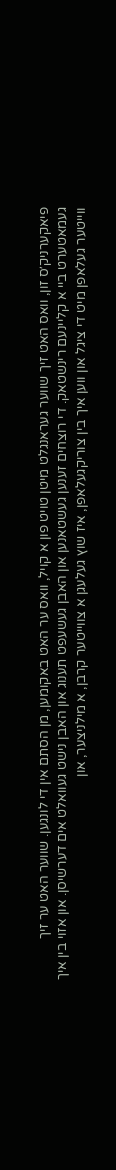פיאקערניק׳ס זון, וואס האט זיך שווער געראנגלט מיטן טויט פון א קויל, וואס ער האט באקומען, מן הסתם אין די לונגען. שווער האט ער זיך געמאטערט ביי א קליינעם רינשטאק. די רוצחים זענען געשטאנען און האבן געשעפט תענוג און האבן נישט געוואלט אים דערשיסן. און אזוי בין איך ווייטער געלאפן מיט די ציגל און ווען איך בין צוריקגעלאפן, איז שוץ געלעגן א צווייטער קרבן, א מילניצער, און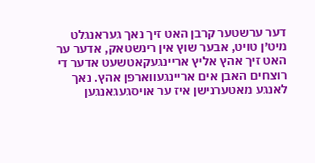דער ערשטער קרבן האט זיך נאך געראנגלט מיט׳ן טויט, אבער שוץ אין רינשטאק, אדער ער האט זיך אהץ אליץ אריינגעקאטשעט אדער די רוצחים האבן אים אריינגעווארפן אהץ. נאך לאנגע מאטערנישן איז ער אויסגעגאנגען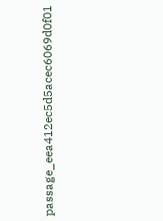passage_eea412ec5d5acec6069d0f01